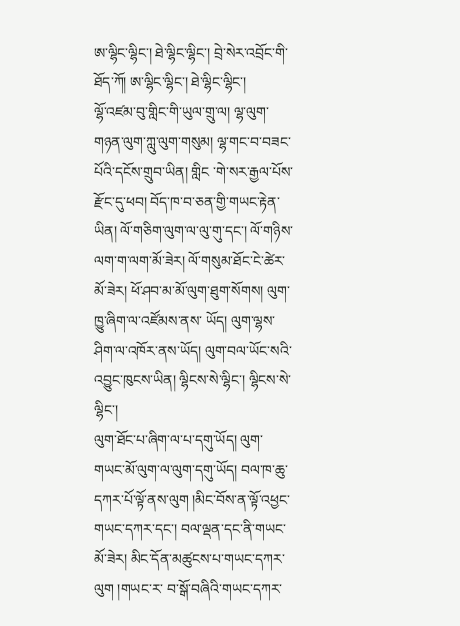ཨ་ལྷིང་ལྷིང་། ཐེ་ལྷིང་ལྷིང་། བྲེ་སེར་འབྲོང་གི་ཐོད་ཀོ། ཨ་ལྷིང་ལྷིང་། ཐེ་ལྷིང་ལྷིང་།
ལྷོ་འཛམ་བུ་གླིང་གི་ཡུལ་གྲུ་ལ། ལྷ་ལུག་གཉན་ལུག་ཀླུ་ལུག་གསུམ། ལྷ་གང་བ་བཟང་པོའི་དངོས་གྲུབ་ཡིན། གླིང ་གེ་སར་རྒྱལ་པོས་རྫོང་དུ་ཕབ། བོད་ཁ་བ་ཅན་གྱི་གཡང་རྟེན་ཡིན། ལོ་གཅིག་ལུག་ལ་ལུ་གུ་དང་། ལོ་གཉིས་ ལག་ག་ལག་མོ་ཟེར། ལོ་གསུམ་ཐོང་ངེ་ཚེར་མོ་ཟེར། ཕོ་ཤབ་མ་མོ་ལུག་ཐུག་སོགས། ལུག་ཁྱུ་ཞིག་ལ་འཛོམས་ནས་ ཡོད། ལུག་ལྷས་ཤིག་ལ་འཁོར་ནས་ཡོད། ལུག་བལ་ཡོང་སའི་འབྱུང་ཁུངས་ཡིན། ལྷིངས་སེ་ལྷིང་། ལྷིངས་སེ་ལྷིང་།
ལུག་ཐོང་པ་ཞིག་ལ་པ་དགུ་ཡོད། ལུག་གཡང་མོ་ལུག་ལ་ལུག་དགུ་ཡོད། བལ་ཁ་ཆུ་དཀར་པོ་ལྟོ་ནས་ལུག །མིང་བོས་ན་ལྟོ་འཕྱང་གཡང་དཀར་དང་། བལ་ལྡན་དང་ནི་གཡང་མོ་ཟེར། མིང་དོན་མཚུངས་པ་གཡང་དཀར་ལུག །གཡང་ར་ བ་སྒོ་བཞིའི་གཡང་དཀར་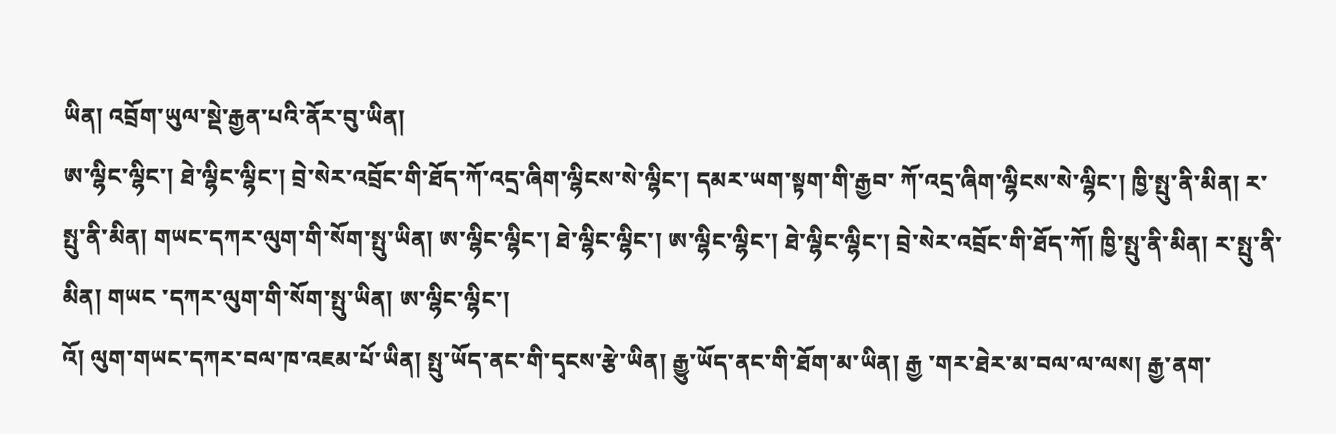ཡིན། འབྲོག་ཡུལ་སྡེ་རྒྱན་པའི་ནོར་བུ་ཡིན།
ཨ་ལྷིང་ལྷིང་། ཐེ་ལྷིང་ལྷིང་། བྲེ་སེར་འབྲོང་གི་ཐོད་ཀོ་འདྲ་ཞིག་ལྷིངས་སེ་ལྷིང་། དམར་ཡག་སྟག་གི་རྒྱབ་ ཀོ་འདྲ་ཞིག་ལྷིངས་སེ་ལྷིང་། ཁྱི་སྤུ་ནི་མིན། ར་སྤུ་ནི་མིན། གཡང་དཀར་ལུག་གི་སོག་སྤུ་ཡིན། ཨ་ལྷིང་ལྷིང་། ཐེ་ལྷིང་ལྷིང་། ཨ་ལྷིང་ལྷིང་། ཐེ་ལྷིང་ལྷིང་། བྲེ་སེར་འབྲོང་གི་ཐོད་ཀོ། ཁྱི་སྤུ་ནི་མིན། ར་སྤུ་ནི་མིན། གཡང ་དཀར་ལུག་གི་སོག་སྤུ་ཡིན། ཨ་ལྷིང་ལྷིང་།
འོ། ལུག་གཡང་དཀར་བལ་ཁ་འཇམ་པོ་ཡིན། སྤུ་ཡོད་ནང་གི་དྭངས་རྩེ་ཡིན། རྒྱུ་ཡོད་ནང་གི་ཐོག་མ་ཡིན། རྒྱ ་གར་ཐེར་མ་བལ་ལ་ལས། རྒྱ་ནག་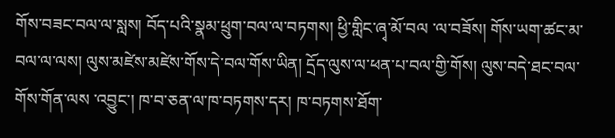གོས་བཟང་བལ་ལ་སླས། བོད་པའི་སྣམ་ཕྲུག་བལ་ལ་བཏགས། ཕྱི་གླིང་ཞྭ་མོ་བལ ་ལ་བཟོས། གོས་ཡག་ཚང་མ་བལ་ལ་ལས། ལུས་མཛེས་མཛེས་གོས་དེ་བལ་གོས་ཡིན། དྲོད་ལུས་ལ་ཕན་པ་བལ་གྱི་གོས། ལུས་བདེ་ཐང་བལ་གོས་གོན་ལས ་འབྱུང་། ཁ་བ་ཅན་ལ་ཁ་བཏགས་དར། ཁ་བཏགས་ཐོག་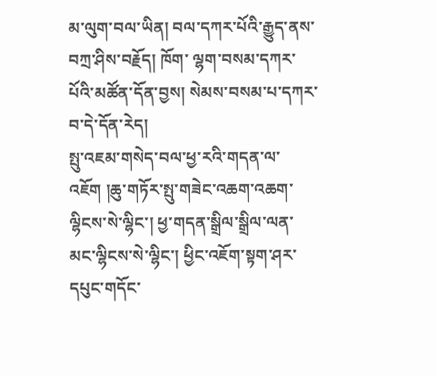མ་ལུག་བལ་ཡིན། བལ་དཀར་པོའི་རྒྱུད་ནས་བཀྲ་ཤིས་བརྗོད། ཁོག་ ལྷག་བསམ་དཀར་པོའི་མཚོན་དོན་བྱས། སེམས་བསམ་པ་དཀར་བ་དེ་དོན་རེད།
སྤུ་འཇམ་གསེད་བལ་ཕྱ་རའི་གདན་ལ་འཇོག །ཆུ་གཏོར་སྤུ་གཟེང་འཆག་འཆག་ལྷིངས་སེ་ལྷིང་། ཕྱ་གདན་སྒྲིལ་སྒྲིལ་ལན་ མང་ལྷིངས་སེ་ལྷིང་། ཕྱིང་འཇོག་སྟག་ཤར་དཔུང་གདོང་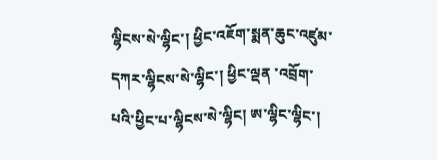ལྷིངས་སེ་ལྷིང་། ཕྱིང་འཇོག་སྨན་ཆུང་འཛུམ་དཀར་ལྷིངས་སེ་ལྷིང་། ཕྱིང་ལྡན ་འབྲོག་པའི་ཕྱིང་པ་ལྷིངས་སེ་ལྷིང། ཨ་ལྷིང་ལྷིང་།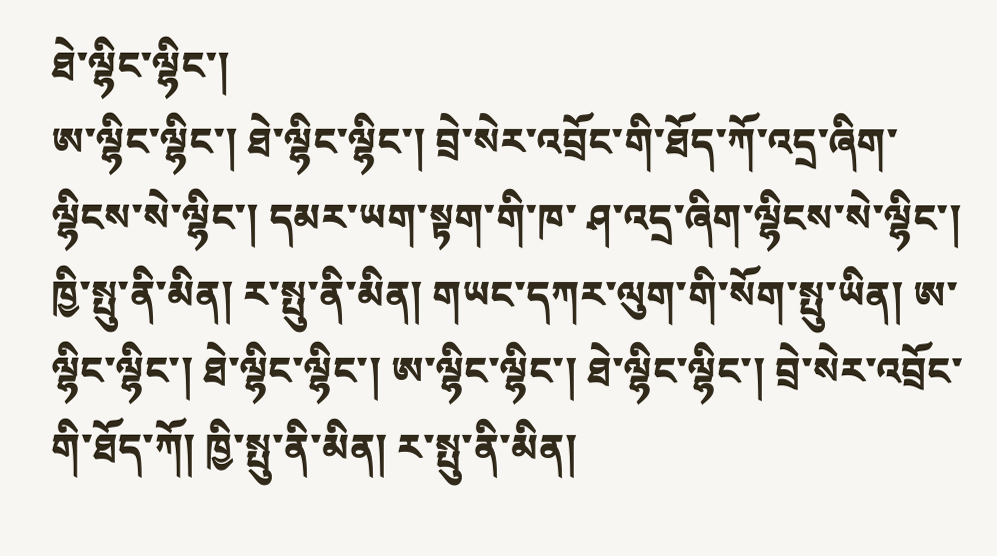ཐེ་ལྷིང་ལྷིང་།
ཨ་ལྷིང་ལྷིང་། ཐེ་ལྷིང་ལྷིང་། བྲེ་སེར་འབྲོང་གི་ཐོད་ཀོ་འདྲ་ཞིག་ལྷིངས་སེ་ལྷིང་། དམར་ཡག་སྟག་གི་ཁ་ ཤ་འདྲ་ཞིག་ལྷིངས་སེ་ལྷིང་། ཁྱི་སྤུ་ནི་མིན། ར་སྤུ་ནི་མིན། གཡང་དཀར་ལུག་གི་སོག་སྤུ་ཡིན། ཨ་ལྷིང་ལྷིང་། ཐེ་ལྷིང་ལྷིང་། ཨ་ལྷིང་ལྷིང་། ཐེ་ལྷིང་ལྷིང་། བྲེ་སེར་འབྲོང་གི་ཐོད་ཀོ། ཁྱི་སྤུ་ནི་མིན། ར་སྤུ་ནི་མིན།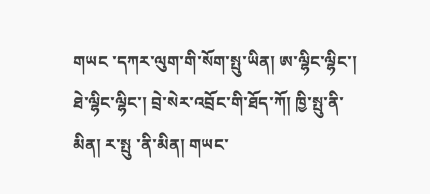གཡང ་དཀར་ལུག་གི་སོག་སྤུ་ཡིན། ཨ་ལྷིང་ལྷིང་། ཐེ་ལྷིང་ལྷིང་། བྲེ་སེར་འབྲོང་གི་ཐོད་ཀོ། ཁྱི་སྤུ་ནི་མིན། ར་སྤུ ་ནི་མིན། གཡང་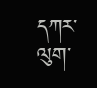དཀར་ལུག་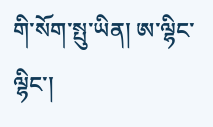གི་སོག་སྤུ་ཡིན། ཨ་ལྷིང་ལྷིང་།